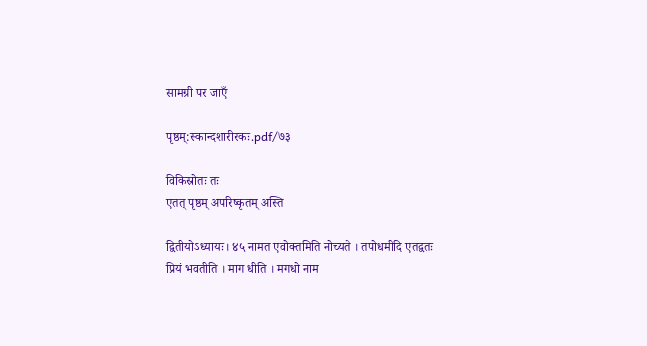सामग्री पर जाएँ

पृष्ठम्:स्कान्दशारीरकः.pdf/७३

विकिस्रोतः तः
एतत् पृष्ठम् अपरिष्कृतम् अस्ति

द्वितीयोऽध्यायः। ४५ नामत एवोक्तमिति नोच्यते । तपोधमीदि एतद्वतः प्रियं भवतीति । माग धीति । मगधो नाम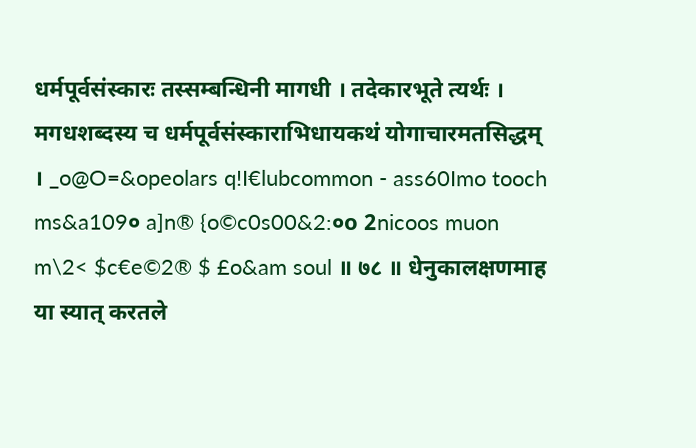धर्मपूर्वसंस्कारः तस्सम्बन्धिनी मागधी । तदेकारभूते त्यर्थः । मगधशब्दस्य च धर्मपूर्वसंस्काराभिधायकथं योगाचारमतसिद्धम् । _o@O=&opeolars q!I€lubcommon - ass60Imo tooch ms&a109० a]n® {o©c0s00&2:०o 2nicoos muon m\2< $c€e©2® $ £o&am soul ॥ ७८ ॥ धेनुकालक्षणमाह या स्यात् करतले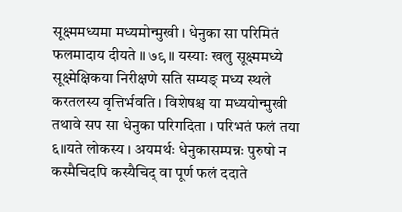सूक्ष्ममध्यमा मध्यमोन्मुखी । धेनुका सा परिमितं फलमादाय दीयते ॥ ७९ ॥ यस्याः खलु सूक्ष्ममध्ये सूक्ष्मेक्षिकया निरीक्षणे सति सम्यङ् मध्य स्थले करतलस्य वृत्तिर्भवति । विशेषश्च या मध्ययोन्मुखी तथावे सप सा धेनुका परिगदिता । परिभतं फलं तया ६॥यते लोकस्य । अयमर्थः धेनुकासम्पन्नः पुरुषो न कस्मैचिदपि कस्यैचिद् वा पूर्ण फलं ददाते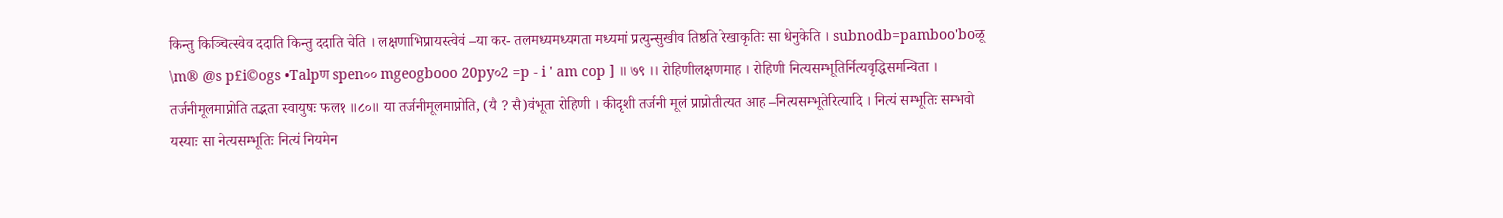किन्तु किञ्चित्स्वेव ददाति किन्तु ददाति चेति । लक्षणाभिप्रायस्त्वेवं –या कर- तलमध्यमध्यगता मध्यमां प्रत्युन्सुखीव तिष्ठति रेखाकृतिः सा धेनुकेति । subnodb=pamboo'boळू \m® @s p£i©ogs •Talpण spen०० mgeogbooo 20py०2 =p - i ' am cop ] ॥ ७९ ।। रोहिणीलक्षणमाह । रोहिणी नित्यसम्भूतिर्नित्यवृद्धिसमन्विता । तर्जनीमूलमाप्नोति तद्भता स्वायुषः फल१ ॥८०॥ या तर्जनीमूलमाप्नोति, (यै ? सै)वंभूता रोहिणी । कीदृशी तर्जनी मूलं प्राप्नोतीत्यत आह –नित्यसम्भूतेरित्यादि । नित्यं सम्भूतिः सम्भवो यस्याः सा नेत्यसम्भूतिः नित्यं नियमेन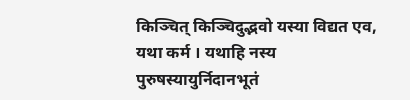किञ्चित् किञ्चिदुद्भवो यस्या विद्यत एव, यथा कर्म । यथाहि नस्य पुरुषस्यायुर्निदानभूतं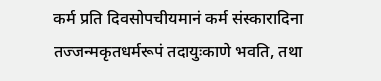कर्म प्रति दिवसोपचीयमानं कर्म संस्कारादिना तज्जन्मकृतधर्मरूपं तदायुःकाणे भवति, तथा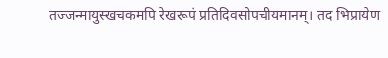तज्जन्मायुस्खचकमपि रेखरूपं प्रतिदिवसोपचीयमानम्। तद भिप्रायेण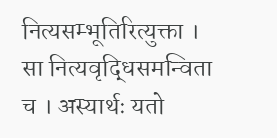नित्यसम्भूतिरित्युक्ता । सा नित्यवृद्धिसमन्विता च । अस्यार्थः यतो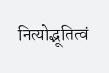नित्योद्भूतित्वं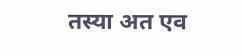तस्या अत एव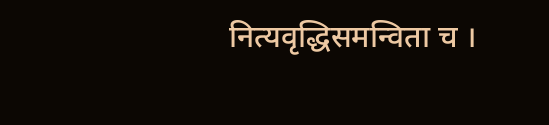नित्यवृद्धिसमन्विता च ।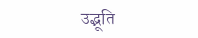उद्भूति